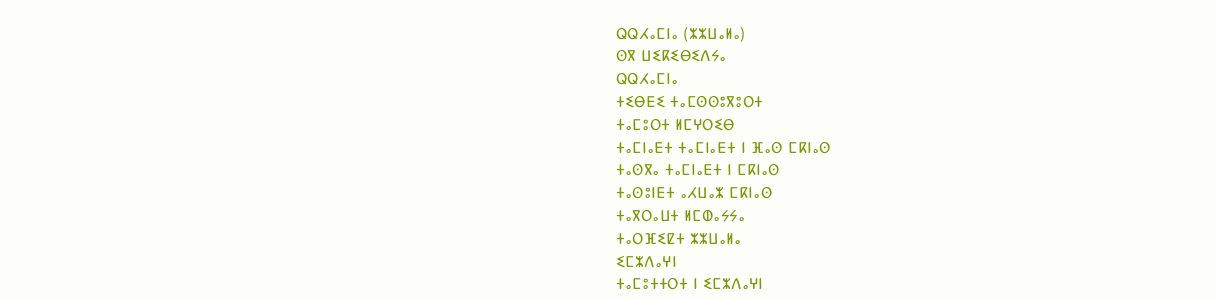ⵕⵕⵃⴰⵎⵏⴰ (ⵣⵣⵡⴰⵍⴰ)
ⵙⴳ ⵡⵉⴽⵉⴱⵉⴷⵢⴰ
ⵕⵕⵃⴰⵎⵏⴰ
ⵜⵉⴱⴹⵉ ⵜⴰⵎⵙⵙⵓⴳⵓⵔⵜ
ⵜⴰⵎⵓⵔⵜ ⵍⵎⵖⵔⵉⴱ
ⵜⴰⵎⵏⴰⴹⵜ ⵜⴰⵎⵏⴰⴹⵜ ⵏ ⴼⴰⵙ ⵎⴽⵏⴰⵙ
ⵜⴰⵙⴳⴰ ⵜⴰⵎⵏⴰⴹⵜ ⵏ ⵎⴽⵏⴰⵙ
ⵜⴰⵙⵓⵏⴹⵜ ⴰⵃⵡⴰⵣ ⵎⴽⵏⴰⵙ
ⵜⴰⴳⵔⴰⵡⵜ ⵍⵎⵀⴰⵢⵢⴰ
ⵜⴰⵔⴼⵉⵇⵜ ⵣⵣⵡⴰⵍⴰ
ⵉⵎⵣⴷⴰⵖⵏ
ⵜⴰⵎⵓⵜⵜⵔⵜ ⵏ ⵉⵎⵣⴷⴰⵖⵏ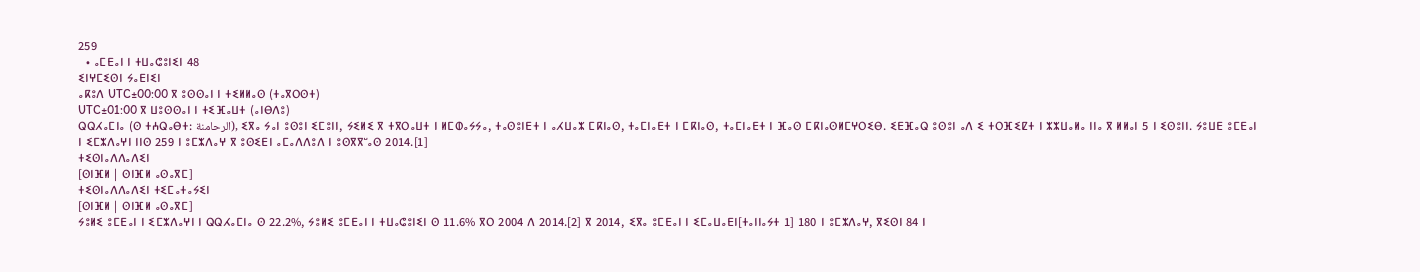259
  • ⴰⵎⴹⴰⵏ ⵏ ⵜⵡⴰⵛⵓⵏⵉⵏ 48
ⵉⵏⵖⵎⵉⵙⵏ ⵢⴰⴹⵏⵉⵏ
ⴰⴽⵓⴷ UTC±00:00 ⴳ ⵓⵙⵙⴰⵏ ⵏ ⵜⵉⵍⵍⴰⵙ (ⵜⴰⴳⵔⵙⵜ)
UTC±01:00 ⴳ ⵡⵓⵙⵙⴰⵏ ⵏ ⵜⵉⴼⴰⵡⵜ (ⴰⵏⴱⴷⵓ)
ⵕⵕⵃⴰⵎⵏⴰ (ⵙ ⵜⵄⵕⴰⴱⵜ: الرحامنة), ⵉⴳⴰ ⵢⴰⵏ ⵓⵙⵓⵏ ⵉⵎⵓⵏⵏ, ⵢⵉⵍⵉ ⴳ ⵜⴳⵔⴰⵡⵜ ⵏ ⵍⵎⵀⴰⵢⵢⴰ, ⵜⴰⵙⵓⵏⴹⵜ ⵏ ⴰⵃⵡⴰⵣ ⵎⴽⵏⴰⵙ, ⵜⴰⵎⵏⴰⴹⵜ ⵏ ⵎⴽⵏⴰⵙ, ⵜⴰⵎⵏⴰⴹⵜ ⵏ ⴼⴰⵙ ⵎⴽⵏⴰⵙⵍⵎⵖⵔⵉⴱ. ⵉⴹⴼⴰⵕ ⵓⵙⵓⵏ ⴰⴷ ⵉ ⵜⵔⴼⵉⵇⵜ ⵏ ⵣⵣⵡⴰⵍⴰ ⵏⵏⴰ ⴳ ⵍⵍⴰⵏ 5 ⵏ ⵉⵙⵓⵏⵏ. ⵢⵓⵡⴹ ⵓⵎⴹⴰⵏ ⵏ ⵉⵎⵣⴷⴰⵖⵏ ⵏⵏⵙ 259 ⵏ ⵓⵎⵣⴷⴰⵖ ⴳ ⵓⵙⵉⴹⵏ ⴰⵎⴰⴷⴷⵓⴷ ⵏ ⵓⵙⴳⴳⵯⴰⵙ 2014.[1]
ⵜⵉⵙⵏⴰⴷⴷⴰⴷⵉⵏ
[ⵙⵏⴼⵍ | ⵙⵏⴼⵍ ⴰⵙⴰⴳⵎ]
ⵜⵉⵙⵏⴰⴷⴷⴰⴷⵉⵏ ⵜⵉⵎⴰⵜⴰⵢⵉⵏ
[ⵙⵏⴼⵍ | ⵙⵏⴼⵍ ⴰⵙⴰⴳⵎ]
ⵢⵓⵍⵉ ⵓⵎⴹⴰⵏ ⵏ ⵉⵎⵣⴷⴰⵖⵏ ⵏ ⵕⵕⵃⴰⵎⵏⴰ ⵙ 22.2%, ⵢⵓⵍⵉ ⵓⵎⴹⴰⵏ ⵏ ⵜⵡⴰⵛⵓⵏⵉⵏ ⵙ 11.6% ⴳⵔ 2004 ⴷ 2014.[2] ⴳ 2014, ⵉⴳⴰ ⵓⵎⴹⴰⵏ ⵏ ⵉⵎⴰⵡⴰⴹⵏ[ⵜⴰⵏⵏⴰⵢⵜ 1] 180 ⵏ ⵓⵎⵣⴷⴰⵖ, ⴳⵉⵙⵏ 84 ⵏ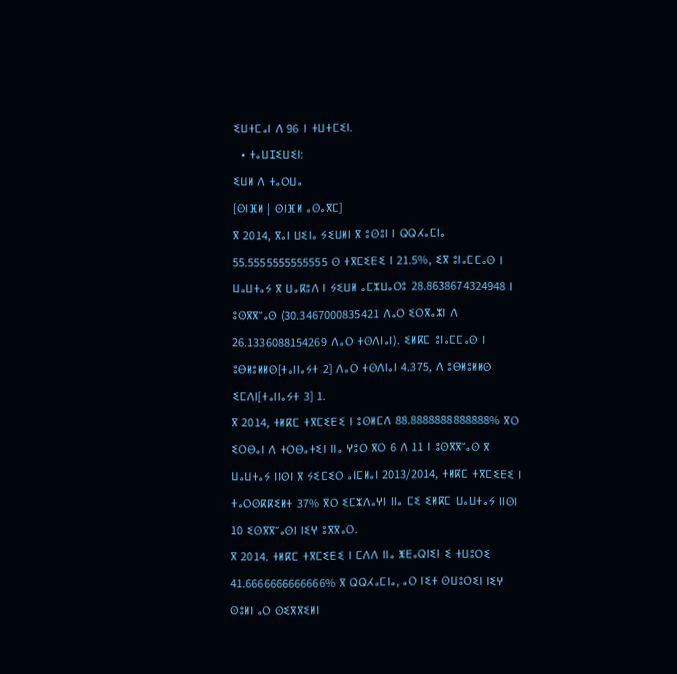ⵉⵡⵜⵎⴰⵏ ⴷ 96 ⵏ ⵜⵡⵜⵎⵉⵏ.
  • ⵜⴰⵡⵊⵉⵡⵉⵏ:
ⵉⵡⵍ ⴷ ⵜⴰⵔⵡⴰ
[ⵙⵏⴼⵍ | ⵙⵏⴼⵍ ⴰⵙⴰⴳⵎ]
ⴳ 2014, ⴳⴰⵏ ⵡⵉⵏⴰ ⵢⵉⵡⵍⵏ ⴳ ⵓⵙⵓⵏ ⵏ ⵕⵕⵃⴰⵎⵏⴰ 55.5555555555555 ⵙ ⵜⴳⵎⵉⴹⵉ ⵏ 21.5%, ⵉⴳ ⵓⵏⴰⵎⵎⴰⵙ ⵏ ⵡⴰⵡⵜⴰⵢ ⴳ ⵡⴰⴽⵓⴷ ⵏ ⵢⵉⵡⵍ ⴰⵎⵣⵡⴰⵔⵓ 28.8638674324948 ⵏ ⵓⵙⴳⴳⵯⴰⵙ (30.3467000835421 ⴷⴰⵔ ⵉⵔⴳⴰⵣⵏ ⴷ 26.1336088154269 ⴷⴰⵔ ⵜⵙⴷⵏⴰⵏ). ⵉⵍⴽⵎ ⵓⵏⴰⵎⵎⴰⵙ ⵏ ⵓⴱⵍⵓⵍⵍⵙ[ⵜⴰⵏⵏⴰⵢⵜ 2] ⴷⴰⵔ ⵜⵙⴷⵏⴰⵏ 4.375, ⴷ ⵓⴱⵍⵓⵍⵍⵙ ⵉⵎⴷⵏ[ⵜⴰⵏⵏⴰⵢⵜ 3] 1.
ⴳ 2014, ⵜⵍⴽⵎ ⵜⴳⵎⵉⴹⵉ ⵏ ⵓⵙⵍⵎⴷ 88.8888888888888% ⴳⵔ ⵉⵔⴱⴰⵏ ⴷ ⵜⵔⴱⴰⵜⵉⵏ ⵏⵏⴰ ⵖⵓⵔ ⴳⵔ 6 ⴷ 11 ⵏ ⵓⵙⴳⴳⵯⴰⵙ ⴳ ⵡⴰⵡⵜⴰⵢ ⵏⵏⵙⵏ ⴳ ⵢⵉⵎⵉⵔ ⴰⵏⵎⵍⴰⵏ 2013/2014, ⵜⵍⴽⵎ ⵜⴳⵎⵉⴹⵉ ⵏ ⵜⴰⵔⵙⴽⴽⵉⵍⵜ 37% ⴳⵔ ⵉⵎⵣⴷⴰⵖⵏ ⵏⵏⴰ ⵎⵉ ⵉⵍⴽⵎ ⵡⴰⵡⵜⴰⵢ ⵏⵏⵙⵏ 10 ⵉⵙⴳⴳⵯⴰⵙⵏ ⵏⵉⵖ ⵓⴳⴳⴰⵔ.
ⴳ 2014. ⵜⵍⴽⵎ ⵜⴳⵎⵉⴹⵉ ⵏ ⵎⴷⴷ ⵏⵏⴰ ⵥⴹⴰⵕⵏⵉⵏ ⵉ ⵜⵡⵓⵔⵉ 41.6666666666666% ⴳ ⵕⵕⵃⴰⵎⵏⴰ, ⴰⵔ ⵏⵉⵜ ⵙⵡⵓⵔⵉⵏ ⵏⵉⵖ ⵙⵓⵍⵏ ⴰⵔ ⵙⵉⴳⴳⵉⵍⵏ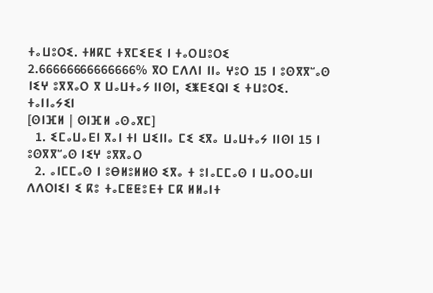ⵜⴰⵡⵓⵔⵉ. ⵜⵍⴽⵎ ⵜⴳⵎⵉⴹⵉ ⵏ ⵜⴰⵔⵡⵓⵔⵉ 2.66666666666666% ⴳⵔ ⵎⴷⴷⵏ ⵏⵏⴰ ⵖⵓⵔ 15 ⵏ ⵓⵙⴳⴳⵯⴰⵙ ⵏⵉⵖ ⵓⴳⴳⴰⵔ ⴳ ⵡⴰⵡⵜⴰⵢ ⵏⵏⵙⵏ, ⵉⵥⴹⵉⵕⵏ ⵉ ⵜⵡⵓⵔⵉ.
ⵜⴰⵏⵏⴰⵢⵉⵏ
[ⵙⵏⴼⵍ | ⵙⵏⴼⵍ ⴰⵙⴰⴳⵎ]
  1. ⵉⵎⴰⵡⴰⴹⵏ ⴳⴰⵏ ⵜⵏ ⵡⵉⵏⵏⴰ ⵎⵉ ⵉⴳⴰ ⵡⴰⵡⵜⴰⵢ ⵏⵏⵙⵏ 15 ⵏ ⵓⵙⴳⴳⵯⴰⵙ ⵏⵉⵖ ⵓⴳⴳⴰⵔ
  2. ⴰⵏⵎⵎⴰⵙ ⵏ ⵓⴱⵍⵓⵍⵍⵙ ⵉⴳⴰ ⵜ ⵓⵏⴰⵎⵎⴰⵙ ⵏ ⵡⴰⵔⵔⴰⵡⵏ ⴷⴷⵔⵏⵉⵏ ⵉ ⴽⵓ ⵜⴰⵎⵟⵟⵓⴹⵜ ⵎⴽ ⵍⵍⴰⵏⵜ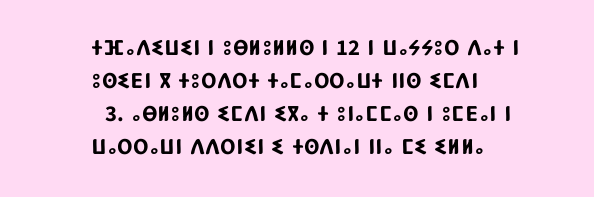ⵜⴼⴰⴷⵉⵡⵉⵏ ⵏ ⵓⴱⵍⵓⵍⵍⵙ ⵏ 12 ⵏ ⵡⴰⵢⵢⵓⵔ ⴷⴰⵜ ⵏ ⵓⵙⵉⴹⵏ ⴳ ⵜⵓⵔⴷⵔⵜ ⵜⴰⵎⴰⵔⵔⴰⵡⵜ ⵏⵏⵙ ⵉⵎⴷⵏ
  3. ⴰⴱⵍⵓⵍⵙ ⵉⵎⴷⵏ ⵉⴳⴰ ⵜ ⵓⵏⴰⵎⵎⴰⵙ ⵏ ⵓⵎⴹⴰⵏ ⵏ ⵡⴰⵔⵔⴰⵡⵏ ⴷⴷⵔⵏⵉⵏ ⵉ ⵜⵙⴷⵏⴰⵏ ⵏⵏⴰ ⵎⵉ ⵉⵍⵍⴰ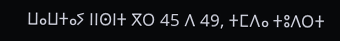ⵡⴰⵡⵜⴰⵢ ⵏⵏⵙⵏⵜ ⴳⵔ 45 ⴷ 49, ⵜⵎⴷⴰ ⵜⵓⴷⵔⵜ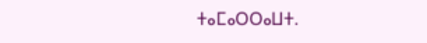ⵜⴰⵎⴰⵔⵔⴰⵡⵜ.